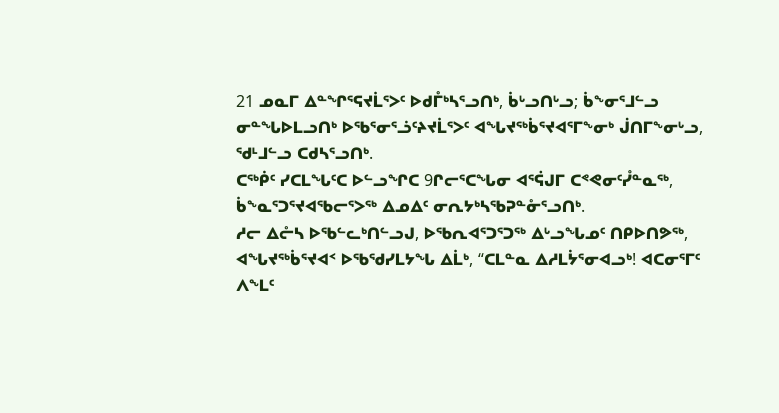21 ᓄᓇᒥ ᐃᓐᖏᕐᕋᔪᒫᕐᐳᑦ ᐅᑯᒤᒃᓴᕐᓗᑎᒃ, ᑳᒡᓗᑎᒡᓗ; ᑳᖕᓂᕐᒧᓪᓗ ᓂᓐᖓᐅᒪᓗᑎᒃ ᐅᖃᕐᓂᕐᓘᑦᔨᔪᒫᕐᐳᑦ ᐊᖓᔪᖅᑳᕐᔪᐊᕐᒥᖕᓂᒃ ᒎᑎᒥᖕᓂᒡᓗ, ᖁᒻᒧᓪᓗ ᑕᑯᓴᕐᓗᑎᒃ.
ᑕᖅᑮᑦ ᓯᑕᒪᖓᑦᑕ ᐅᓪᓗᖏᑕ 9ᒋᓕᕐᑕᖓᓂ ᐊᕐᕌᒍᒥ ᑕᕝᕙᓂᑦᓮᓐᓇᖅ, ᑳᖕᓇᕐᑐᕐᔪᐊᖃᓕᕐᐳᖅ ᐃᓄᐃᑦ ᓂᕆᔭᒃᓴᖃᕈᓐᓁᕐᓗᑎᒃ.
ᓱᓕ ᐃᓔᓴ ᐅᖃᓪᓚᒃᑎᓪᓗᒍ, ᐅᖃᕆᐊᕐᑐᕐᑐᖅ ᐃᒡᓗᖓᓄᑦ ᑎᑭᐅᑎᕗᖅ, ᐊᖓᔪᖅᑳᕐᔪᐊᑉ ᐅᖃᖁᓯᒪᔭᖓ ᐃᒫᒃ, “ᑕᒪᓐᓇ ᐃᓱᒪᔮᕐᓂᐊᓗᒃ! ᐊᑕᓂᕐᒥᑦ ᐱᖕᒪᑦ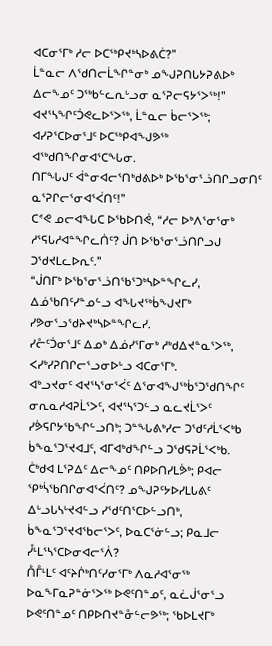ᐊᑕᓂᕐᒥᒃ ᓱᓕ ᐅᑕᖅᑭᔪᒃᓴᐅᕕᑖ?”
ᒫᓐᓇᓕ ᐱᖁᑎᓕᒫᖏᓐᓂᒃ ᓄᖑᕈᑎᒐᔭᕈᕕᐅᒃ ᐃᓕᖕᓄᑦ ᑐᖅᑲᓪᓚᕆᒡᓗᓂ ᓇᕐᕈᓕᕋᔭᕐᐳᖅ!”
ᐊᔪᕐᓴᖏᑦᑑᕙᓚᐅᕐᐳᖅ, ᒫᓐᓇᓕ ᑳᓕᕐᐳᖅ; ᐊᓯᕈᕐᑕᐅᓂᕐᒧᑦ ᐅᑕᖅᑭᐊᖑᕗᖅ ᐊᖅᑯᑎᖏᓂᐊᕐᑕᖓᓂ.
ᑎᒥᖓᒍᑦ ᐋᓐᓂᐊᓕᕐᑎᒃᑯᕕᐅᒃ ᐅᖃᕐᓂᕐᓘᑎᒋᓗᓂᑎᑦ ᓇᕐᕈᒋᓕᕐᓂᐊᕐᐹᑎᑦ!”
ᑕᕝᕙ ᓄᓕᐊᖓᑕ ᐅᖃᐅᑎᕚ, “ᓱᓕ ᐅᒃᐱᕐᓂᕐᓂᒃ ᓱᕐᕋᒐᓱᐊᓐᖏᓚᑏᑦ? ᒎᑎ ᐅᖃᕐᓂᕐᓘᑎᒋᓗᒍ ᑐᖁᔪᒪᓚᐅᕆᑦ.”
“ᒎᑎᒥᒃ ᐅᖃᕐᓂᕐᓘᑎᖃᕐᑐᒃᓴᐅᓐᖏᓚᓯ, ᐃᓅᖃᑎᑦᓯᓐᓄᓪᓗ ᐊᖓᔪᖅᑳᖑᔪᒥᒃ ᓯᕗᓂᕐᓗᖁᔨᔪᒃᓴᐅᓐᖏᓚᓯ.
ᓯᓔᑦᑑᓂᕐᒧᑦ ᐃᓄᒃ ᐃᓅᓯᕐᒥᓂᒃ ᓱᒃᑯᐃᔪᓐᓇᕐᐳᖅ, ᐸᓯᒃᓯᕈᑎᒋᓕᕐᓗᓂᐅᒡᓗ ᐊᑕᓂᕐᒥᒃ.
ᐊᒃᓗᔪᓂᑦ ᐊᔪᕐᓴᕐᓂᕐᐹᑦ ᐃᕐᓂᐊᖑᖅᑳᕐᑐᖁᑎᖏᑦ ᓂᕆᓇᓱᐊᕈᒫᕐᐳᑦ, ᐊᔪᕐᓴᕐᑐᓪᓗ ᓇᓚᔪᒫᕐᐳᑦ ᓯᕘᕋᒋᔭᖃᖏᓪᓗᑎᒃ; ᑐᓐᖓᕕᒃᓯᓕ ᑐᖁᑦᓱᒫᕐᐸᒃᑲ ᑳᖕᓇᕐᑐᕐᔪᐊᒧᑦ, ᐊᒥᐊᒃᑯᖏᓪᓗ ᑐᖁᕋᕈᒫᕐᐸᒃᑲ.
ᑖᒃᑯᐊ ᒪᕐᕈᐃᑦ ᐃᓕᖕᓄᑦ ᑎᑭᐅᑎᓯᒪᕘᒃ; ᑭᐊᓕ ᕿᒃᓵᖃᑎᒋᓂᐊᕐᐹᑎᑦ? ᓄᖑᕈᑦᔭᐅᓯᒪᒐᕕᑦ ᐃᒡᓗᒐᓴᒡᔪᐊᓪᓗ ᓯᖁᑦᑎᕐᑕᐅᓪᓗᑎᒃ, ᑳᖕᓇᕐᑐᕐᔪᐊᖃᓕᕐᐳᑦ, ᐅᓇᑕᕐᓃᓪᓗ; ᑭᓇᒧᓕ ᓮᒻᒪᕐᓴᕐᑕᐅᓂᐊᓕᕐᐲ?
ᑍᒤᒻᒪᑦ ᐊᑦᔨᒌᒃᑎᑦᓯᓂᕐᒥᒃ ᐱᓇᓱᐊᕐᓂᖅ ᐅᓇᖕᒥᓇᕈᓐᓃᕐᐳᖅ ᐅᕙᑦᑎᓐᓄᑦ, ᓇᓛᒎᕐᓂᕐᓗ ᐅᕙᑦᑎᓐᓄᑦ ᑎᑭᐅᑎᔪᓐᓁᓪᓕᕗᖅ; ᖃᐅᒪᔪᒥᒃ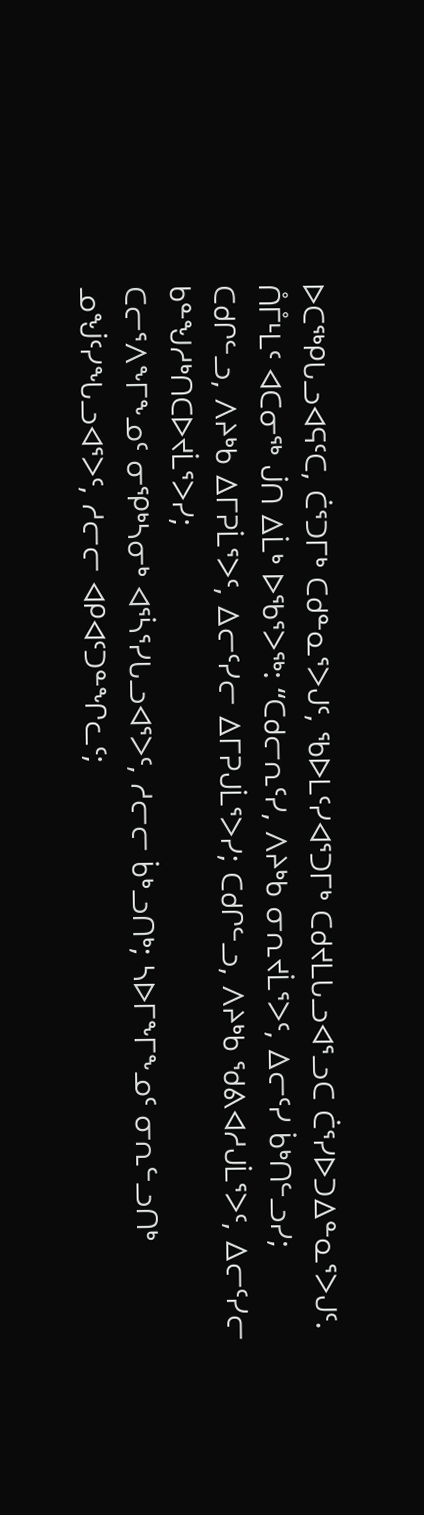ᐅᑕᖅᑭᒐᓗᐊᕋᑦᑕ, ᑖᕐᑐᒥᒃ ᑕᑯᓐᓇᕐᐳᒍᑦ, ᖃᐅᒪᑦᓯᐊᕐᑐᒥᒃ ᑕᑯᔪᒪᒐᓗᐊᕐᓗᑕ ᑖᕐᓯᐅᑐᐃᓐᓇᕐᐳᒍᑦ.
ᑍᒤᒻᒪᑦ ᐊᑕᓂᖅ ᒎᑎ ᐃᒫᒃ ᐅᖃᕐᐳᖅ: “ᑕᑯᓕᕆᑦᓯ, ᐱᔨᒃᑲ ᓂᕆᔪᒫᕐᐳᑦ, ᐃᓕᑦᓯ ᑳᒃᑎᓪᓗᓯ; ᑕᑯᒋᓪᓗ, ᐱᔨᒃᑲ ᐃᒥᕈᒫᕐᐳᑦ, ᐃᓕᑦᓯᓕ ᐃᒥᕈᒍᒫᕐᐳᓯ; ᑕᑯᒋᓪᓗ, ᐱᔨᒃᑲ ᖁᕕᐊᓱᒍᒫᕐᐳᑦ, ᐃᓕᑦᓯᓕ ᑲᓐᖑᓱᒃᑎᑕᐅᔪᒫᕐᐳᓯ;
ᑕᓕᕐᐱᖕᒥᖕᓄᑦ ᓂᕿᒃᓴᓂᒃ ᐊᕐᓵᕐᓯᒐᓗᐊᕐᐳᑦ, ᓱᓕᓕ ᑳᒃᓗᑎᒃ; ᓴᐅᒥᖕᒥᖕᓄᑦ ᓂᕆᓪᓗᑎᒃ ᓄᖒᑦᓯᖓᓗᐊᕐᐳᑦ, ᓱᓕᓕ ᐊᑭᐊᑦᑐᓐᖏᓚᑦ;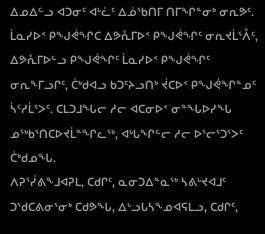ᐃᓄᐃᓪᓗ ᐊᑐᓂᑦ ᐊᒡᓛᑦ ᐃᓅᖃᑎᒥ ᑎᒥᖏᓐᓂᒃ ᓂᕆᕗᑦ.
ᒫᓇᓯᐅᑉ ᑭᖑᕚᖏᑕ ᐃᕗᕅᒥᐅᑉ ᑭᖑᕚᖏᑦ ᓂᕆᔪᒫᕐᐰᑦ, ᐃᕗᕅᒥᐅᓪᓗ ᑭᖑᕚᖏᑦ ᒫᓇᓯᐅᑉ ᑭᖑᕚᖏᑦ ᓂᕆᖕᒥᓗᒋᑦ, ᑖᒃᑯᐊᓗ ᑲᑐᑦᔨᓗᑎᒃ ᔫᑕᐅᑉ ᑭᖑᕚᖏᓐᓄᑦ ᓵᑦᓱᒫᕐᐳᑦ. ᑕᒪᑐᒧᖓᓕ ᓱᓕ ᐊᑕᓂᐅᑉ ᓂᓐᖓᐅᓯᖓ ᓄᖅᑲᕐᑎᑕᐅᔪᒫᓐᖏᓚᖅ, ᐊᒡᒐᖏᓪᓕ ᓱᓕ ᐅᕐᓕᕐᑐᕐᐳᑦ ᑖᒃᑯᓄᖓ.
ᐱᕈᕐᓰᕕᖕᒧᐊᕈᒪ, ᑕᑯᒋᑦ, ᓇᓂᑐᐃᓐᓇᖅ ᓴᕕᒡᔪᐊᒧᑦ ᑐᖁᑕᕕᓂᕐᓂᒃ ᑕᑯᕗᖓ, ᐃᒡᓗᒐᓴᖕᓄᐊᕋᒪᓗ, ᑕᑯᒋᑦ,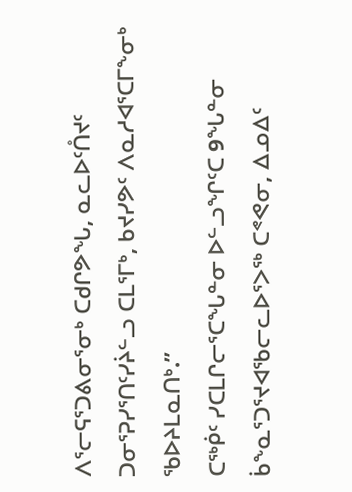ᐱᕐᓕᕋᕐᑐᕕᓂᕐᓂᒃ ᑕᑯᒋᕗᖓ, ᓇᓚᐅᑦᑍᔪᑦ ᑐᓂᕐᕈᓯᕐᑎᑦᓯᔩᓪᓗ ᑕᒪᕐᒥᒃ, ᑲᔪᓯᕗᑦ ᐱᓇᓱᐊᕐᑕᒥᖕᓂᒃ ᖃᐅᔨᒪᓇᑎᒃ.”
ᑕᖅᑮᑦ ᓯᑕᒪᒋᓕᕐᑕᖓᓐᓂ ᐅᓪᓗᖏᑦᑕ 9ᖓᓐᓂ ᑳᖕᓇᕐᑐᕐᔪᐊᖃᓕᓚᐅᕐᐳᖅ ᑕᕝᕙᓂ, ᐃᓄᐃᑦ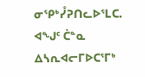ᓂᕿᒃᓮᕈᑎᓚᐅᕐᒪᑕ.
ᐊᖑᑦ ᑖᓐᓇ ᐃᓴᕆᐊᓕᒥᐅᑕᕐᒥᒃ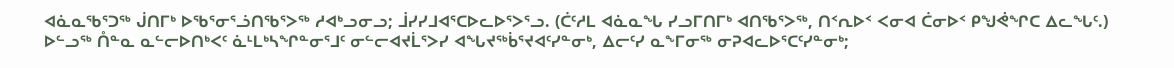ᐊᓈᓇᖃᕐᑐᖅ ᒎᑎᒥᒃ ᐅᖃᕐᓂᕐᓘᑎᖃᕐᐳᖅ ᓱᐊᒃᓗᓂᓗ; ᒨᓯᓯᒧᐊᕐᑕᐅᓚᐅᕐᐳᕐᓗ. (ᑖᑦᓱᒪ ᐊᓈᓇᖓ ᓯᓗᒥᑎᒥᒃ ᐊᑎᖃᕐᐳᖅ, ᑎᑉᕆᐅᑉ ᐸᓂᐊ ᑖᓂᐅᑉ ᑭᖑᕚᖏᑕ ᐃᓚᖓᑦ.)
ᐅᓪᓗᖅ ᑍᓐᓇ ᓇᓪᓕᐅᑎᒃᐸᑦ ᓈᒻᒪᒃᓴᖏᓐᓂᕐᒧᑦ ᓂᓪᓕᐊᔪᒫᕐᐳᓯ ᐊᖓᔪᖅᑳᕐᔪᐊᑦᓯᓐᓂᒃ, ᐃᓕᑦᓯ ᓇᖕᒥᓂᖅ ᓂᕈᐊᓚᐅᕐᑕᑦᓯᓐᓂᒃ;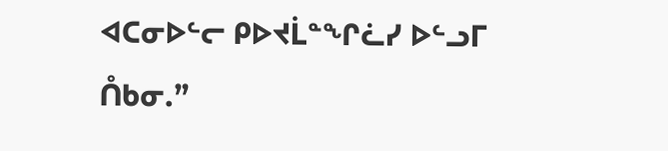ᐊᑕᓂᐅᓪᓕ ᑭᐅᔪᒫᓐᖏᓛᓯ ᐅᓪᓗᒥ ᑍᑲᓂ.”